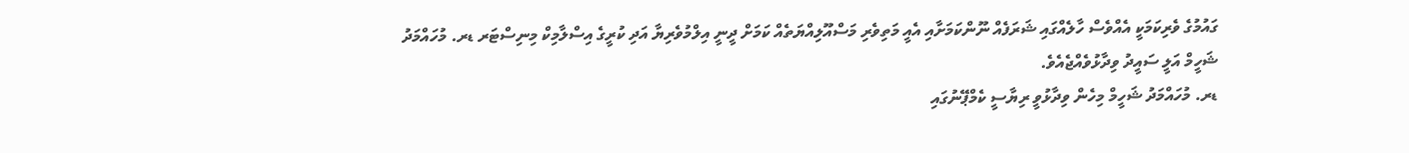ގައުމުގެ ވެރިކަމަކީ އެއްވެސް ހާލެއްގައި ޝަރަފެއް ނޫންކަމަށާއި އެއީ މަތިވެރި މަސްއޫލިއްޔަތެއް ކަމަށް ދީނީ އިލްމުވެރިޔާ އަދި ކުރީގެ އިސްލާމިކް މިނިސްޓަރ ޑރ. މުހައްމަދު ޝަހީމް އަލީ ސައީދު ވިދާޅުވެއްޖެއެވެ.
ޑރ. މުހައްމަދު ޝަހީމް މިހެން ވިދާޅުވީ ރިޔާސީ ކެމްޕޭނުގައި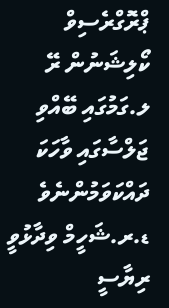ޕްރޮގްރެސިވް ކޯލިޝަނުން ރޭ ލ.ގަމުގައި ބޭއްވި ޖަލްސާގައި ވާހަކަ ދައްކަވަމުންނެވެ
ޑ.ރ.ޝަހީމް ވިދާޅުވީ ރިޔާސީ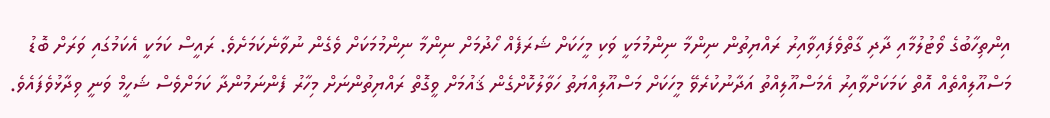އިންތިހާބުގެ ވޯޓުލުމާއި ދާދި ގާތްވެފައިވާއިރު ރައްޔިތުން ނިންމާ ނިންމުމަކީ ވަކި މީހަކަށް ޝަރަފެއް ހޯދުމަށް ނިންމާ ނިންމުމަކަށް ވެގެން ނުވާނެކަމަށެވެ. ރައީސް ކަމަކީ އެކަމުގައި ވަރަށް ބޮޑު މަސްއޫލިއްތެއް އޮތް ކަމަކަށްވާއިރު އެމަސްއޫލިއްތު އަދާނުކުރެވޭ މީހަކަށް މަސްއޫލިއްޔަތު ހަވާލުކޮށްގެން ޤައުމަށް ވީގޮތް ރައްޔިތުންނަށް މިހާރު ފެންނަމުންދާ ކަމަށްވެސް ޝަހީމް ވަނީ ވިދާޅުވެފައެވެ.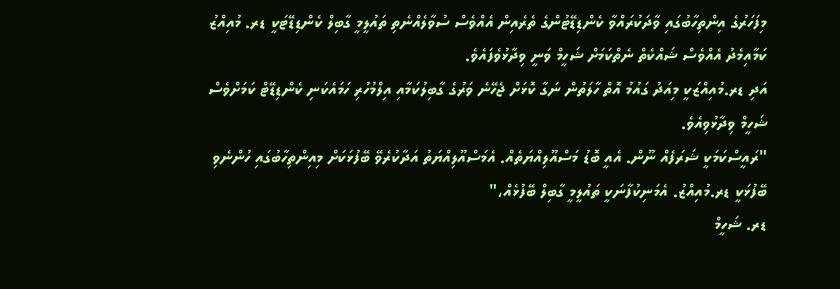މިފަހަރުގެ އިންތިހާބުގައި ވާދަކުރައްވާ ކެންޑިޑޭޓުންގެ ތެރެއިން އެއްވެސް ސުވާލެއްނެތި ތައުލީމީ ގާބިލް ކެންޑިޑޭޓަކީ ޑރ. މުއިއްޒު ކަމާއިމެދު އެއްވެސް ޝައްކެތް ނެތްކަމަށް ޝަހީމް ވަނީ ވިދާޅުވެފައެވެ.
އަދި ޑރ.މުއިއްޒަކީ މިއަދު ގައުމު އޮތް ހާލަތުން ނަގާ ކޮޅަށް ޖެހޭނެ ވަރުގެ ގާބިލުކަމާއި އިލްމުހުރި ހަމައެކަނި ކެންޑިޑޭޓް ކަމަށްވެސް ޝަހީމް ވިދާޅުވިއެވެ.
"ރައީސްކަމަކީ ޝަރަފެއް ނޫން. އެއީ ބޮޑު މަސްއޫލިއްޔަތެއް. އެމަސްއޫލިއްޔަތު އަދާކުރެވޭ ބޭފުޅަކަށް މިއިންތިހާބުގައި ހުންނެވި ބޭފުޅަކީ ޑރ.މުއިއްޒު. އެމަނިކުފާނަކީ ތައުލީމީ ގާބިލް ބޭފުޅެއް،"
ޑރ. ޝަހީމް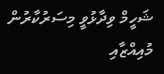ޝަހީމް ވިދާޅުވީ މިސަރުކާރުން މުއިއްޒާއި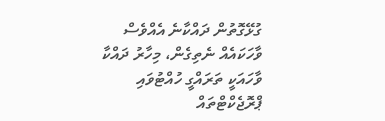ގުޅޭގޮތުން ދައްކާނެ އެއްވެސް ވާހަކައެއް ނެތިގެން، މިހާރު ދައްކާ ވާހައަކީ ތަރައްގީ ހުއްޓުވައި ޕްރޮޖެކްޓްތައް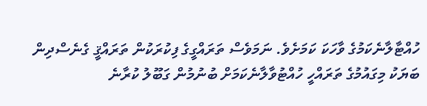ހުއްޓާލާނެކަމުގެ ވާހަކަ ކަމަށެވެ. ނަމަވެސް ތަރައްގީގެ ފިކުރަކުން ތަރައްޤީ ގެނެސްދިން ބަޔަކު މިގައުމުގެ ތަރައްހީ ހުއްޓުވާލާނެކަމަށް ބުނުމުން ގަބޫލު ކުރާނެ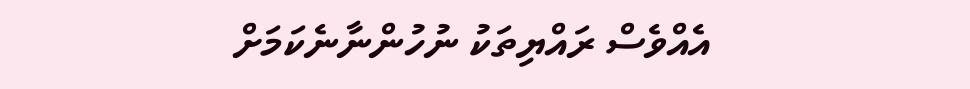އެއްވެސް ރައްޔިތަކު ނުހުންނާނެކަމަށް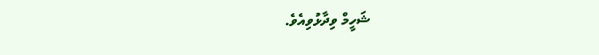ޝަހީމް ވިދާޅުވިއެވެ.